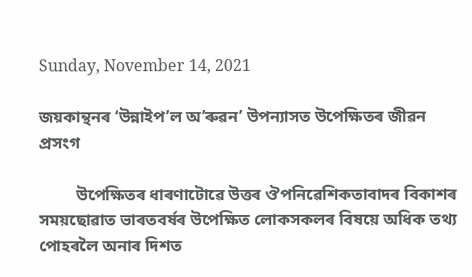Sunday, November 14, 2021

জয়কান্থনৰ ‘উন্নাইপ’ল অ’ৰুৱন’ উপন্যাসত উপেক্ষিতৰ জীৱন প্ৰসংগ

         উপেক্ষিতৰ ধাৰণাটোৱে উত্তৰ ঔপনিৱেশিকতাবাদৰ বিকাশৰ সময়ছোৱাত ভাৰতবৰ্ষৰ উপেক্ষিত লোকসকলৰ বিষয়ে অধিক তথ্য পোহৰলৈ অনাৰ দিশত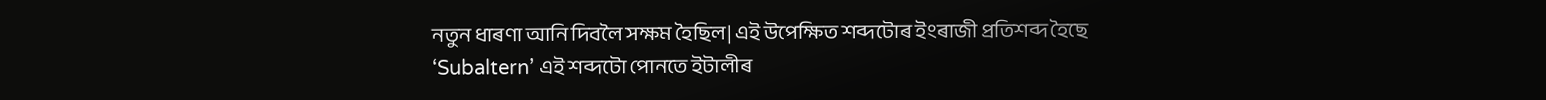নতুন ধাৰণা আনি দিবলৈ সক্ষম হৈছিল| এই উপেক্ষিত শব্দটোৰ ইংৰাজী প্ৰতিশব্দ হৈছে ‘Subaltern’ এই শব্দটো পোনতে ইটালীৰ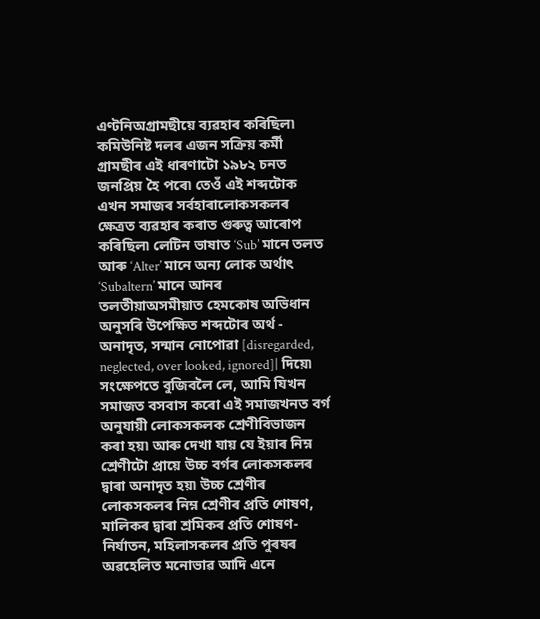এণ্টনিঅগ্ৰামছীয়ে ব্যৱহাৰ কৰিছিল৷ কমিউনিষ্ট দলৰ এজন সক্ৰিয় কৰ্মী গ্ৰামছীৰ এই ধাৰণাটো ১৯৮২ চনত জনপ্ৰিয় হৈ পৰে৷ তেওঁ এই শব্দটোক এখন সমাজৰ সৰ্বহাৰালোকসকলৰ ক্ষেত্ৰত ব্যৱহাৰ কৰাত গুৰুত্ব আৰোপ কৰিছিল৷ লেটিন ভাষাত ‘Sub’ মানে তলত আৰু ‘Alter’ মানে অন্য লোক অৰ্থাৎ ‘Subaltern’ মানে আনৰ তলতীয়াঅসমীয়াত হেমকোষ অভিধান অনুসৰি উপেক্ষিত শব্দটোৰ অৰ্থ - অনাদৃত, সন্মান নোপোৱা [disregarded, neglected, over looked, ignored]| দিয়ে৷ সংক্ষেপতে বুজিবলৈ লে, আমি যিখন সমাজত বসবাস কৰো এই সমাজখনত বৰ্গ অনুযায়ী লোকসকলক শ্ৰেণীবিভাজন কৰা হয়৷ আৰু দেখা যায় যে ইয়াৰ নিম্ন শ্ৰেণীটো প্ৰায়ে উচ্চ বৰ্গৰ লোকসকলৰ দ্বাৰা অনাদৃত হয়৷ উচ্চ শ্ৰেণীৰ লোকসকলৰ নিম্ন শ্ৰেণীৰ প্ৰতি শোষণ, মালিকৰ দ্বাৰা শ্ৰমিকৰ প্ৰতি শোষণ-নিৰ্যাতন, মহিলাসকলৰ প্ৰতি পুৰষৰ অৱহেলিত মনোভাৱ আদি এনে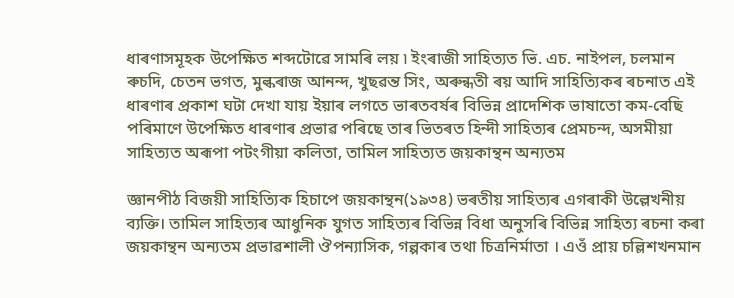ধাৰণাসমূহক উপেক্ষিত শব্দটোৱে সামৰি লয় ৷ ইংৰাজী সাহিত্যত ভি. এচ. নাইপল, চলমান ৰুচদি, চেতন ভগত, মুল্কৰাজ আনন্দ, খুছৱন্ত সিং, অৰুন্ধতী ৰয় আদি সাহিত্যিকৰ ৰচনাত এই ধাৰণাৰ প্ৰকাশ ঘটা দেখা যায় ইয়াৰ লগতে ভাৰতবৰ্ষৰ বিভিন্ন প্ৰাদেশিক ভাষাতো কম-বেছি পৰিমাণে উপেক্ষিত ধাৰণাৰ প্ৰভাৱ পৰিছে তাৰ ভিতৰত হিন্দী সাহিত্যৰ প্ৰেমচন্দ, অসমীয়া সাহিত্যত অৰূপা পটংগীয়া কলিতা, তামিল সাহিত্যত জয়কান্থন অন্যতম

জ্ঞানপীঠ বিজয়ী সাহিত্যিক হিচাপে জয়কান্থন(১৯৩৪) ভৰতীয় সাহিত্যৰ এগৰাকী উল্লেখনীয় ব্যক্তি। তামিল সাহিত্যৰ আধুনিক যুগত সাহিত্যৰ বিভিন্ন বিধা অনুসৰি বিভিন্ন সাহিত্য ৰচনা কৰা জয়কান্থন অন্যতম প্ৰভাৱশালী ঔপন্যাসিক, গল্পকাৰ তথা চিত্ৰনিৰ্মাতা । এওঁ প্ৰায় চল্লিশখনমান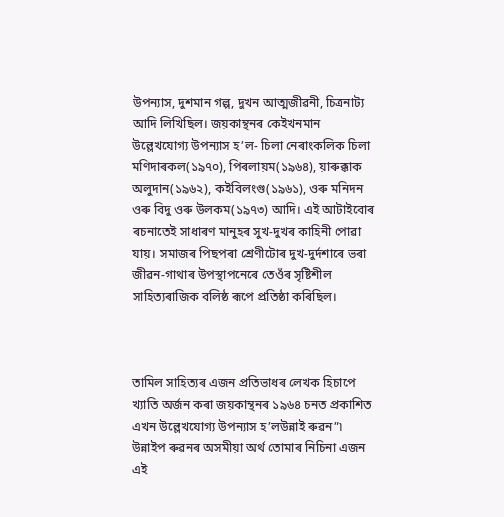উপন্যাস, দুশমান গল্প, দুখন আত্মজীৱনী, চিত্ৰনাট্য আদি লিখিছিল। জয়কান্থনৰ কেইখনমান উল্লেখযোগ্য উপন্যাস হ’ল- চিলা নেৰাংকলিক চিলা মণিদাৰকল(১৯৭০), পিৰলায়ম(১৯৬৪), য়াৰুক্কাক অলুদান(১৯৬২), কইবিলংগু(১৯৬১), ওৰু মনিদন ওৰু বিদু ওৰু উলকম(১৯৭৩) আদি। এই আটাইবোৰ ৰচনাতেই সাধাৰণ মানুহৰ সুখ-দুখৰ কাহিনী পোৱা যায়। সমাজৰ পিছপৰা শ্ৰেণীটোৰ দুখ-দুৰ্দশাৰে ভৰা জীৱন-গাথাৰ উপস্থাপনেৰে তেওঁৰ সৃষ্টিশীল সাহিত্যৰাজিক বলিষ্ঠ ৰূপে প্ৰতিষ্ঠা কৰিছিল।



তামিল সাহিত্যৰ এজন প্ৰতিভাধৰ লেখক হিচাপে খ্যাতি অৰ্জন কৰা জয়কান্থনৰ ১৯৬৪ চনত প্ৰকাশিত এখন উল্লেখযোগ্য উপন্যাস হ’লউন্নাই ৰুৱন”৷ উন্নাইপ ৰুৱনৰ অসমীয়া অৰ্থ তোমাৰ নিচিনা এজন এই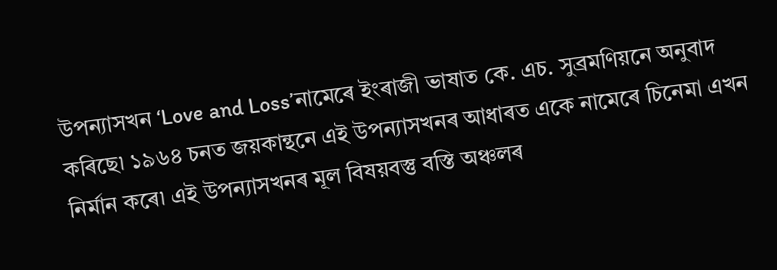উপন্যাসখন ‘Love and Loss’নামেৰে ইংৰাজী ভাষাত কে. এচ. সুব্ৰমণিয়নে অনুবাদ কৰিছে৷ ১৯৬৪ চনত জয়কান্থনে এই উপন্যাসখনৰ আধাৰত একে নামেৰে চিনেমা এখন নিৰ্মান কৰে৷ এই উপন্যাসখনৰ মূল বিষয়বস্তু বস্তি অঞ্চলৰ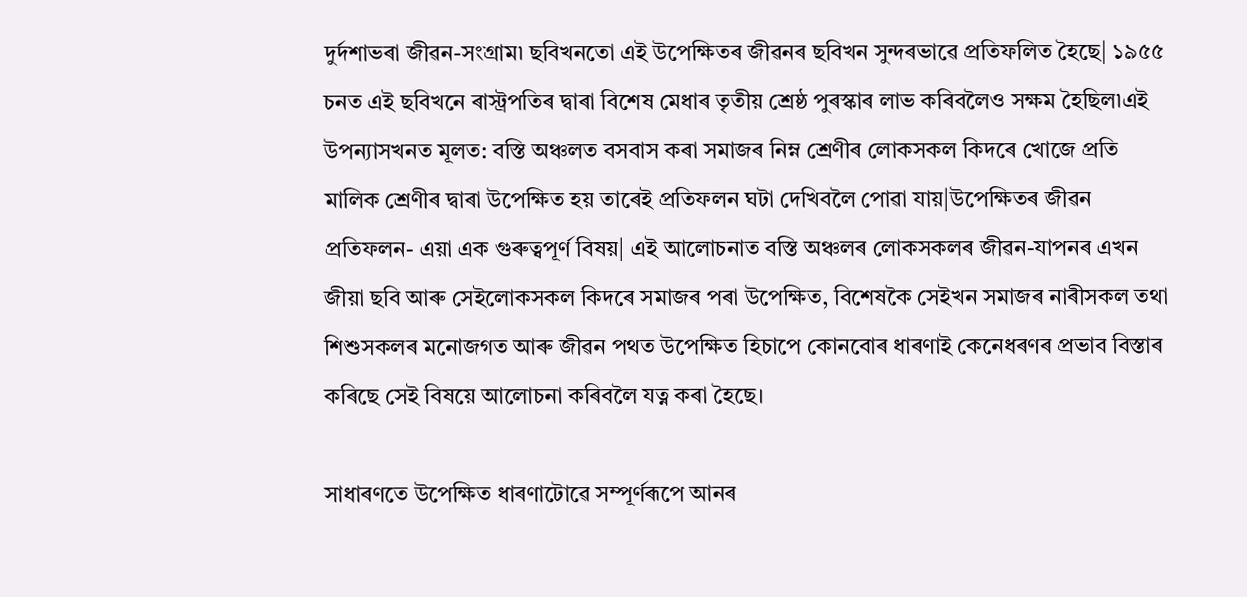দুৰ্দশাভৰা জীৱন-সংগ্ৰাম৷ ছবিখনতো এই উপেক্ষিতৰ জীৱনৰ ছবিখন সুন্দৰভাৱে প্ৰতিফলিত হৈছে| ১৯৫৫ চনত এই ছবিখনে ৰাস্ট্ৰপতিৰ দ্বাৰা বিশেষ মেধাৰ তৃতীয় শ্ৰেষ্ঠ পুৰস্কাৰ লাভ কৰিবলৈও সক্ষম হৈছিল৷এই উপন্যাসখনত মূলত: বস্তি অঞ্চলত বসবাস কৰা সমাজৰ নিম্ন শ্ৰেণীৰ লোকসকল কিদৰে খোজে প্ৰতি মালিক শ্ৰেণীৰ দ্বাৰা উপেক্ষিত হয় তাৰেই প্ৰতিফলন ঘটা দেখিবলৈ পোৱা যায়|উপেক্ষিতৰ জীৱন প্ৰতিফলন- এয়া এক গুৰুত্বপূৰ্ণ বিষয়| এই আলোচনাত বস্তি অঞ্চলৰ লোকসকলৰ জীৱন-যাপনৰ এখন জীয়া ছবি আৰু সেইলোকসকল কিদৰে সমাজৰ পৰা উপেক্ষিত, বিশেষকৈ সেইখন সমাজৰ নাৰীসকল তথা শিশুসকলৰ মনোজগত আৰু জীৱন পথত উপেক্ষিত হিচাপে কোনবোৰ ধাৰণাই কেনেধৰণৰ প্ৰভাব বিস্তাৰ কৰিছে সেই বিষয়ে আলোচনা কৰিবলৈ যত্ন কৰা হৈছে।

সাধাৰণতে উপেক্ষিত ধাৰণাটোৱে সম্পূৰ্ণৰূপে আনৰ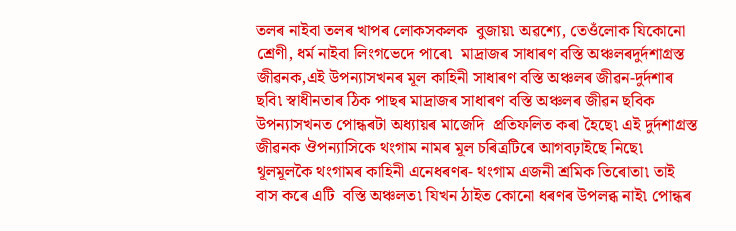তলৰ নাইবা তলৰ খাপৰ লোকসকলক  বুজায়৷ অৱশ্যে, তেওঁলোক যিকোনো শ্ৰেণী, ধৰ্ম নাইবা লিংগভেদে পাৰে৷  মাদ্ৰাজৰ সাধাৰণ বস্তি অঞ্চলৰদুৰ্দশাগ্ৰস্ত জীৱনক,এই উপন্যাসখনৰ মূল কাহিনী সাধাৰণ বস্তি অঞ্চলৰ জীৱন-দুৰ্দশাৰ ছবি৷ স্বাধীনতাৰ ঠিক পাছৰ মাদ্ৰাজৰ সাধাৰণ বস্তি অঞ্চলৰ জীৱন ছবিক উপন্যাসখনত পোন্ধৰটা অধ্যায়ৰ মাজেদি  প্ৰতিফলিত কৰা হৈছে৷ এই দুৰ্দশাগ্ৰস্ত জীৱনক ঔপন্যাসিকে থংগাম নামৰ মূল চৰিত্ৰটিৰে আগবঢ়াইছে নিছে৷ থূলমূলকৈ থংগামৰ কাহিনী এনেধৰণৰ- থংগাম এজনী শ্ৰমিক তিৰোতা৷ তাই বাস কৰে এটি  বস্তি অঞ্চলত৷ যিখন ঠাইত কোনো ধৰণৰ উপলব্ধ নাই৷ পোন্ধৰ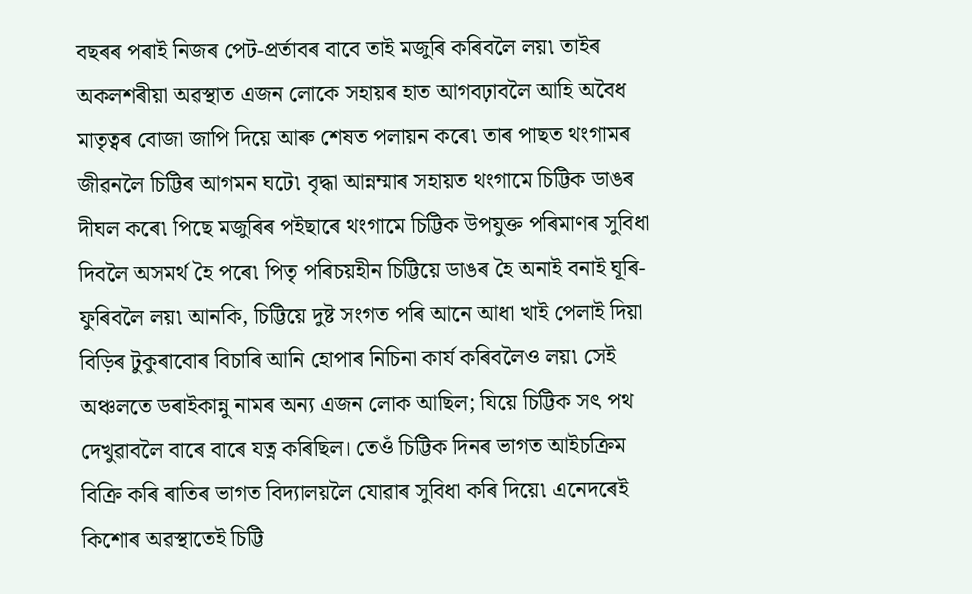বছৰৰ পৰাই নিজৰ পেট-প্ৰৰ্তাবৰ বাবে তাই মজুৰি কৰিবলৈ লয়৷ তাইৰ অকলশৰীয়া অৱস্থাত এজন লোকে সহায়ৰ হাত আগবঢ়াবলৈ আহি অবৈধ মাতৃত্বৰ বোজা জাপি দিয়ে আৰু শেষত পলায়ন কৰে৷ তাৰ পাছত থংগামৰ জীৱনলৈ চিট্টিৰ আগমন ঘটে৷ বৃদ্ধা আন্নম্মাৰ সহায়ত থংগামে চিট্টিক ডাঙৰ দীঘল কৰে৷ পিছে মজুৰিৰ পইছাৰে থংগামে চিট্টিক উপযুক্ত পৰিমাণৰ সুবিধা দিবলৈ অসমৰ্থ হৈ পৰে৷ পিতৃ পৰিচয়হীন চিট্টিয়ে ডাঙৰ হৈ অনাই বনাই ঘূৰি-ফুৰিবলৈ লয়৷ আনকি, চিট্টিয়ে দুষ্ট সংগত পৰি আনে আধা খাই পেলাই দিয়া বিড়িৰ টুকুৰাবোৰ বিচাৰি আনি হোপাৰ নিচিনা কাৰ্য কৰিবলৈও লয়৷ সেই অঞ্চলতে ডৰাইকান্নু নামৰ অন্য এজন লোক আছিল; যিয়ে চিট্টিক সৎ পথ দেখুৱাবলৈ বাৰে বাৰে যত্ন কৰিছিল। তেওঁ চিট্টিক দিনৰ ভাগত আইচক্ৰিম বিক্ৰি কৰি ৰাতিৰ ভাগত বিদ্যালয়লৈ যোৱাৰ সুবিধা কৰি দিয়ে৷ এনেদৰেই কিশোৰ অৱস্থাতেই চিট্টি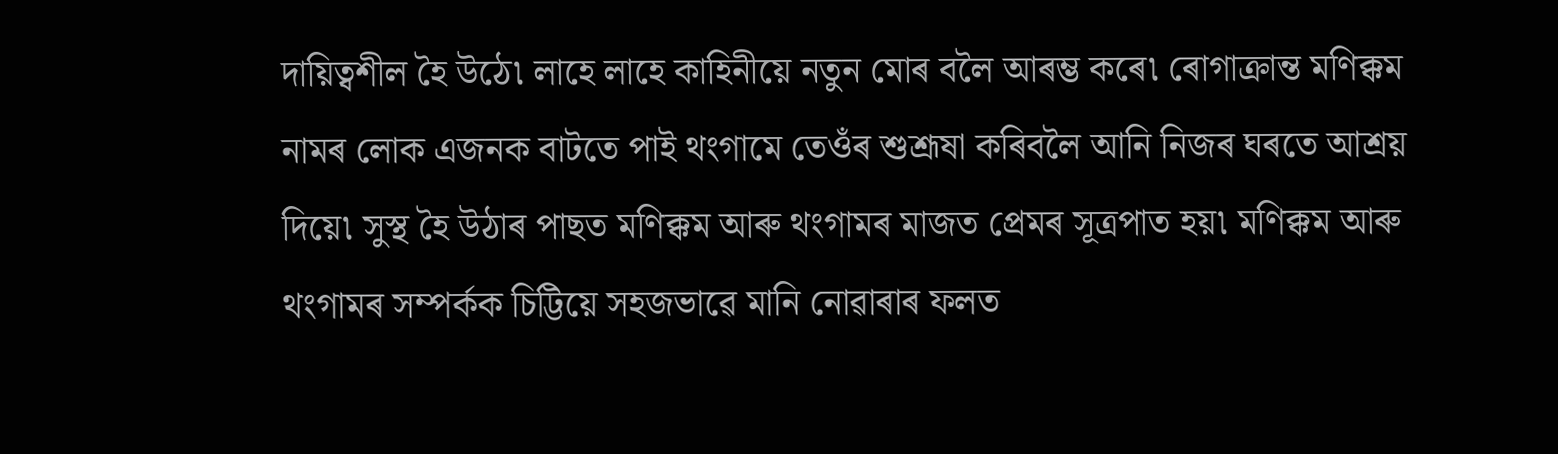দায়িত্বশীল হৈ উঠে৷ লাহে লাহে কাহিনীয়ে নতুন মোৰ বলৈ আৰম্ভ কৰে৷ ৰোগাক্ৰান্ত মণিক্কম নামৰ লোক এজনক বাটতে পাই থংগামে তেওঁৰ শুশ্ৰূষা কৰিবলৈ আনি নিজৰ ঘৰতে আশ্ৰয় দিয়ে৷ সুস্থ হৈ উঠাৰ পাছত মণিক্কম আৰু থংগামৰ মাজত প্ৰেমৰ সূত্ৰপাত হয়৷ মণিক্কম আৰু থংগামৰ সম্পৰ্কক চিট্টিয়ে সহজভাৱে মানি নোৱাৰাৰ ফলত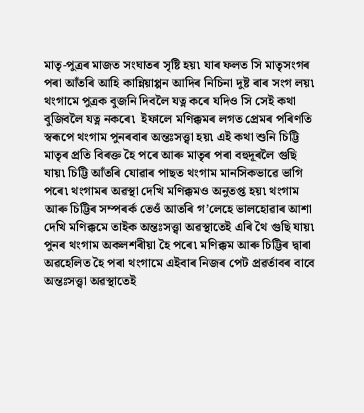মাতৃ-পুত্ৰৰ মাজত সংঘাতৰ সৃষ্টি হয়৷ যাৰ ফলত সি মাতৃসংগৰ পৰা আঁতৰি আহি কান্নিয়াপ্পন আদিৰ নিচিনা দুষ্ট ৰাৰ সংগ লয়৷ থংগামে পুত্ৰক বুজনি দিবলৈ যত্ন কৰে যদিও সি সেই কথা বুজিবলৈ যত্ন নকৰে৷  ইফালে মণিক্কমৰ লগত প্ৰেমৰ পৰিণতি স্বৰূপে থংগাম পুনৰবাৰ অন্তঃসত্ত্বা হয়৷ এই কথা শুনি চিট্টি মাতৃৰ প্ৰতি বিৰক্ত হৈ পৰে আৰু মাতৃৰ পৰা বহুদূৰলৈ গুছি যায়৷ চিট্টি আঁতৰি যোৱাৰ পাছত থংগাম মানসিকভাৱে ভাগি পৰে৷ থংগামৰ অৱস্থা দেখি মণিক্কমও অনুতপ্ত হয়৷ থংগাম আৰু চিট্টিৰ সম্পৰৰ্ক তেওঁ আতৰি গ’লেহে ভালহোৱাৰ আশা দেখি মণিক্কমে তাইক অন্তঃসত্ত্বা অৱস্থাতেই এৰি থৈ গুছি যায়৷ পুনৰ থংগাম অকলশৰীয়া হৈ পৰে৷ মণিক্কম আৰু চিট্টিৰ দ্বাৰা অৱহেলিত হৈ পৰা থংগামে এইবাৰ নিজৰ পেট প্ৰৱৰ্তাবৰ বাবে অন্তঃসত্ত্বা অৱস্থাতেই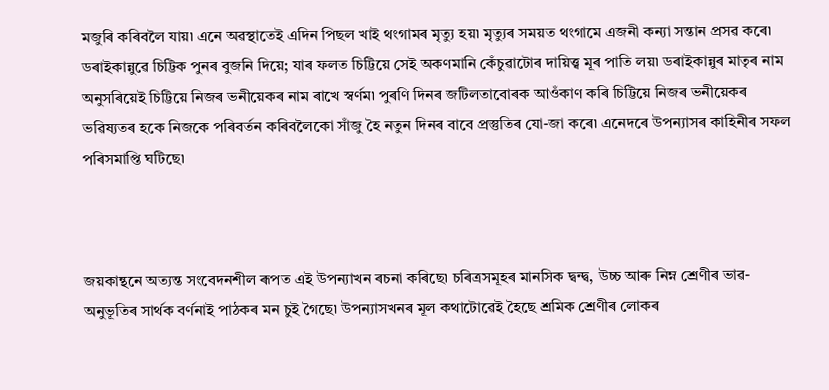মজুৰি কৰিবলৈ যায়৷ এনে অৱস্থাতেই এদিন পিছল খাই থংগামৰ মৃত্যু হয়৷ মৃত্যুৰ সময়ত থংগামে এজনী কন্যা সন্তান প্ৰসৱ কৰে৷ ডৰাইকান্নুৱে চিট্টিক পুনৰ বুজনি দিয়ে; যাৰ ফলত চিট্টিয়ে সেই অকণমানি কেঁচুৱাটোৰ দায়িত্ত্ব মূৰ পাতি লয়৷ ডৰাইকান্নুৰ মাতৃৰ নাম অনুসৰিয়েই চিট্টিয়ে নিজৰ ভনীয়েকৰ নাম ৰাখে স্বৰ্ণম৷ পুৰণি দিনৰ জটিলতাবোৰক আওঁকাণ কৰি চিট্টিয়ে নিজৰ ভনীয়েকৰ ভৱিষ্যতৰ হকে নিজকে পৰিবৰ্তন কৰিবলৈকো সাঁজু হৈ নতুন দিনৰ বাবে প্ৰস্তুতিৰ যো-জা কৰে৷ এনেদৰে উপন্যাসৰ কাহিনীৰ সফল পৰিসমাপ্তি ঘটিছে৷



জয়কান্থনে অত্যন্ত সংবেদনশীল ৰূপত এই উপন্যাখন ৰচনা কৰিছে৷ চৰিত্ৰসমূহৰ মানসিক দ্বন্দ্ব, উচ্চ আৰু নিম্ন শ্ৰেণীৰ ভাৱ-অনুভূতিৰ সাৰ্থক বৰ্ণনাই পাঠকৰ মন চুই গৈছে৷ উপন্যাসখনৰ মূল কথাটোৱেই হৈছে শ্ৰমিক শ্ৰেণীৰ লোকৰ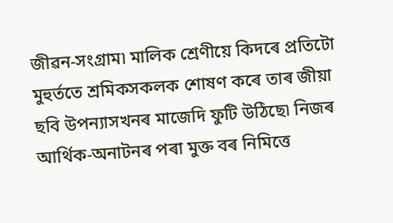জীৱন-সংগ্ৰাম৷ মালিক শ্ৰেণীয়ে কিদৰে প্ৰতিটো মুহুৰ্ততে শ্ৰমিকসকলক শোষণ কৰে তাৰ জীয়া ছবি উপন্যাসখনৰ মাজেদি ফুটি উঠিছে৷ নিজৰ আৰ্থিক-অনাটনৰ পৰা মুক্ত বৰ নিমিত্তে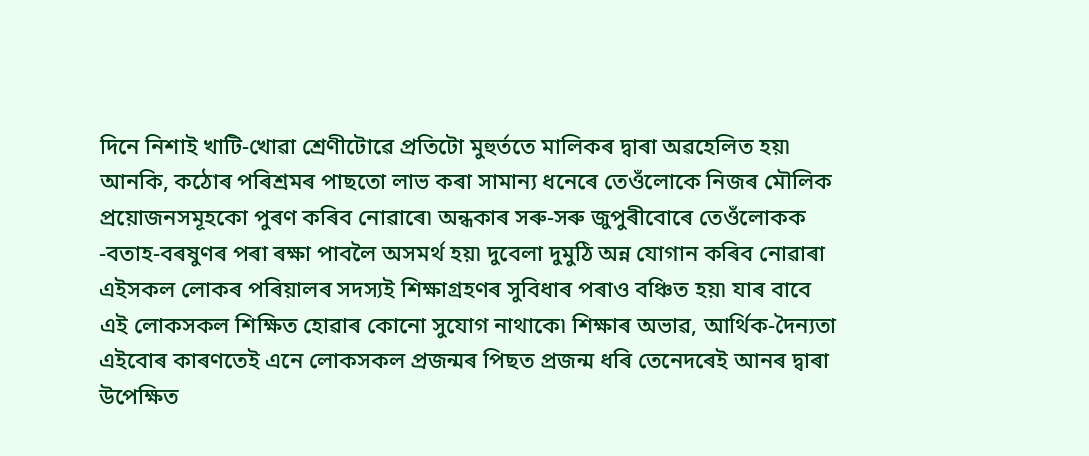দিনে নিশাই খাটি-খোৱা শ্ৰেণীটোৱে প্ৰতিটো মুহুৰ্ততে মালিকৰ দ্বাৰা অৱহেলিত হয়৷ আনকি, কঠোৰ পৰিশ্ৰমৰ পাছতো লাভ কৰা সামান্য ধনেৰে তেওঁলোকে নিজৰ মৌলিক প্ৰয়োজনসমূহকো পুৰণ কৰিব নোৱাৰে৷ অন্ধকাৰ সৰু-সৰু জুপুৰীবোৰে তেওঁলোকক -বতাহ-বৰষুণৰ পৰা ৰক্ষা পাবলৈ অসমৰ্থ হয়৷ দুবেলা দুমুঠি অন্ন যোগান কৰিব নোৱাৰা এইসকল লোকৰ পৰিয়ালৰ সদস্যই শিক্ষাগ্ৰহণৰ সুবিধাৰ পৰাও বঞ্চিত হয়৷ যাৰ বাবে এই লোকসকল শিক্ষিত হোৱাৰ কোনো সুযোগ নাথাকে৷ শিক্ষাৰ অভাৱ, আৰ্থিক-দৈন্যতা এইবোৰ কাৰণতেই এনে লোকসকল প্ৰজন্মৰ পিছত প্ৰজন্ম ধৰি তেনেদৰেই আনৰ দ্বাৰা উপেক্ষিত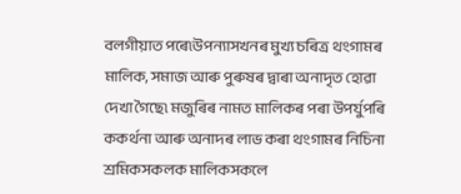বলগীয়াত পৰে৷উপন্যাসখনৰ মুখ্য চৰিত্ৰ থংগামৰ মালিক, সমাজ আৰু পুৰুষৰ দ্বাৰা অনাদৃত হোৱা দেখা গৈছে৷ মজুৰিৰ নামত মালিকৰ পৰা উপৰ্যুপৰি ককৰ্থনা আৰু অনাদৰ লাভ কৰা থংগামৰ নিচিনা শ্ৰমিকসকলক মালিকসকলে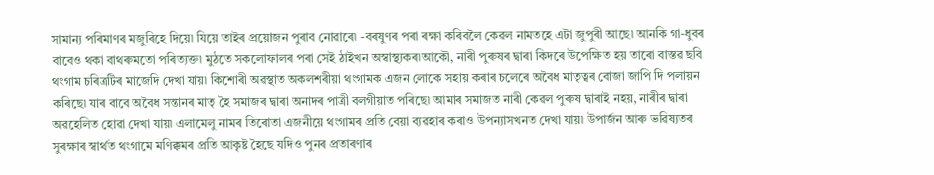সামান্য পৰিমাণৰ মজুৰিহে দিয়ে৷ যিয়ে তাইৰ প্ৰয়োজন পুৰাব নোৱাৰে৷ -বৰষুণৰ পৰা ৰক্ষা কৰিবলৈ কেৱল নামতহে এটা জুপুৰী আছে৷ আনকি গা-ধুবৰ বাবেও থকা বাথৰুমতো পৰিত্যক্ত৷ মুঠতে সকলোফালৰ পৰা সেই ঠাইখন অস্বাস্থ্যকৰ৷আকৌ, নাৰী পুৰুষৰ দ্বাৰা কিদৰে উপেক্ষিত হয় তাৰো বাস্তৱ ছবি থংগাম চৰিত্ৰটিৰ মাজেদি দেখা যায়৷ কিশোৰী অৱস্থাত অকলশৰীয়া থংগামক এজন লোকে সহায় কৰাৰ চলেৰে অবৈধ মাতৃত্বৰ বোজা জাপি দি পলায়ন কৰিছে৷ যাৰ বাবে অবৈধ সন্তানৰ মাতৃ হৈ সমাজৰ দ্বাৰা অনাদৰ পাত্ৰী বলগীয়াত পৰিছে৷ আমাৰ সমাজত নাৰী কেৱল পুৰুষ দ্বাৰাই নহয়, নাৰীৰ দ্বাৰা অৱহেলিত হোৱা দেখা যায়৷ এলামেলু নামৰ তিৰোতা এজনীয়ে থংগামৰ প্ৰতি বেয়া ব্যৱহাৰ কৰাও উপন্যাসখনত দেখা যায়৷ উপাৰ্জন আৰু ভৱিষ্যতৰ সুৰক্ষাৰ স্বাৰ্থত থংগামে মণিক্কমৰ প্ৰতি আকৃষ্ট হৈছে যদিও পুনৰ প্ৰতাৰণাৰ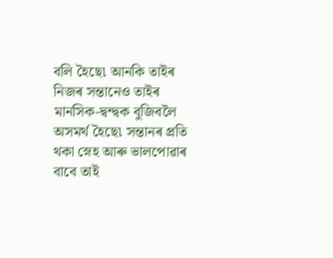বলি হৈছে৷ আনকি তাইৰ নিজৰ সন্তানেও তাইৰ মানসিক-দ্বন্দ্বক বুজিবলৈ অসমৰ্থ হৈছে৷ সন্তানৰ প্ৰতি থকা স্নেহ আৰু ভালপোৱাৰ বাবে তাই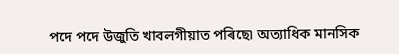পদে পদে উজুতি খাবলগীয়াত পৰিছে৷ অত্যাধিক মানসিক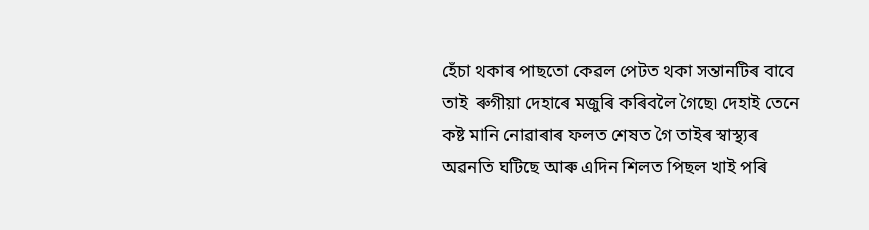হেঁচা থকাৰ পাছতো কেৱল পেটত থকা সন্তানটিৰ বাবে তাই  ৰুগীয়া দেহাৰে মজুৰি কৰিবলৈ গৈছে৷ দেহাই তেনে কষ্ট মানি নোৱাৰাৰ ফলত শেষত গৈ তাইৰ স্বাস্থ্যৰ অৱনতি ঘটিছে আৰু এদিন শিলত পিছল খাই পৰি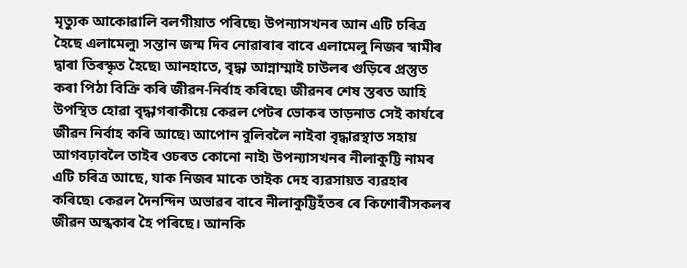মৃত্যুক আকোৱালি বলগীয়াত পৰিছে৷ উপন্যাসখনৰ আন এটি চৰিত্ৰ হৈছে এলামেলু৷ সন্তান জন্ম দিব নোৱাৰাৰ বাবে এলামেলু নিজৰ স্বামীৰ দ্বাৰা তিৰস্কৃত হৈছে৷ আনহাতে, বৃদ্ধা আন্নাম্মাই চাউলৰ গুড়িৰে প্ৰস্তুত কৰা পিঠা বিক্ৰি কৰি জীৱন-নিৰ্বাহ কৰিছে৷ জীৱনৰ শেষ স্তৰত আহি উপস্থিত হোৱা বৃদ্ধাগৰাকীয়ে কেৱল পেটৰ ভোকৰ তাড়নাত সেই কাৰ্যৰে জীৱন নিৰ্বাহ কৰি আছে৷ আপোন বুলিবলৈ নাইবা বৃদ্ধাৱস্থাত সহায় আগবঢ়াবলৈ তাইৰ ওচৰত কোনো নাই৷ উপন্যাসখনৰ নীলাকুট্টি নামৰ এটি চৰিত্ৰ আছে, যাক নিজৰ মাকে তাইক দেহ ব্যৱসায়ত ব্যৱহাৰ কৰিছে৷ কেৱল দৈনন্দিন অভাৱৰ বাবে নীলাকুট্টিহঁতৰ ৰে কিশোৰীসকলৰ জীৱন অন্ধকাৰ হৈ পৰিছে। আনকি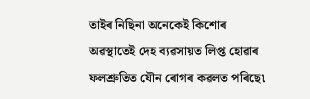তাইৰ নিছিনা অনেকেই কিশোৰ অৱস্থাতেই দেহ ব্যৱসায়ত লিপ্ত হোৱাৰ ফলশ্ৰুতিত যৌন ৰোগৰ কৱলত পৰিছে৷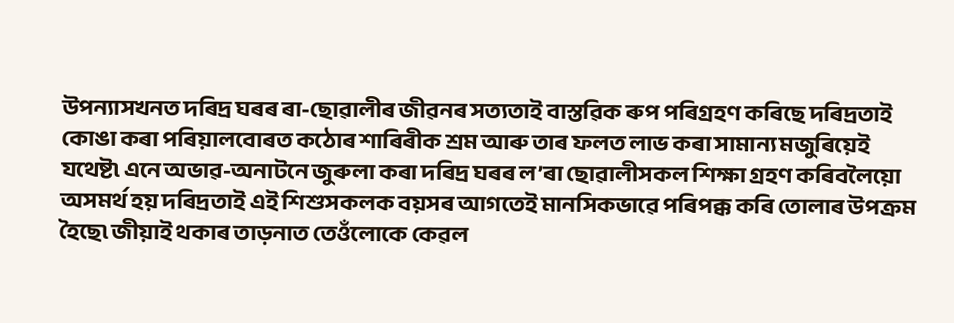উপন্যাসখনত দৰিদ্ৰ ঘৰৰ ৰা-ছোৱালীৰ জীৱনৰ সত্যতাই বাস্তৱিক ৰুপ পৰিগ্ৰহণ কৰিছে দৰিদ্ৰতাই কোঙা কৰা পৰিয়ালবোৰত কঠোৰ শাৰিৰীক শ্ৰম আৰু তাৰ ফলত লাভ কৰা সামান্য মজুৰিয়েই যথেষ্ট৷ এনে অভাৱ-অনাটনে জুৰুলা কৰা দৰিদ্ৰ ঘৰৰ ল’ৰা ছোৱালীসকল শিক্ষা গ্ৰহণ কৰিবলৈয়ো অসমৰ্থ হয় দৰিদ্ৰতাই এই শিশুসকলক বয়সৰ আগতেই মানসিকভাৱে পৰিপক্ক কৰি তোলাৰ উপক্ৰম হৈছে৷ জীয়াই থকাৰ তাড়নাত তেওঁলোকে কেৱল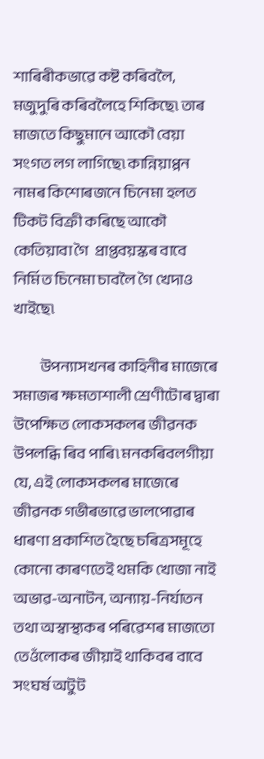শাৰিৰীকভাৱে কষ্ট কৰিবলৈ, মজুদুৰি কৰিবলৈহে শিকিছে৷ তাৰ মাজতে কিছুমানে আকৌ বেয়া সংগত লগ লাগিছে৷ কান্নিয়াপ্পন নামৰ কিশোৰজনে চিনেমা হলত টিকট বিক্ৰী কৰিছে আকৌ কেতিয়াবা গৈ  প্ৰাপ্তবয়স্কৰ বাবে নিৰ্মিত চিনেমা চাবলৈ গৈ খেদাও খাইছে৷

          উপন্যাসখনৰ কাহিনীৰ মাজেৰে সমাজৰ ক্ষমতাশালী শ্ৰেণীটোৰ দ্বাৰা উপেক্ষিত লোকসকলৰ জীৱনক উপলব্ধি ৰিব পাৰি৷ মনকৰিবলগীয়া যে, এই লোকসকলৰ মাজেৰে জীৱনক গভীৰভাৱে ভালপোৱাৰ ধাৰণা প্ৰকাশিত হৈছে চৰিত্ৰসমূহে কোনো কাৰণতেই থমকি খোজা নাই অভাৱ-অনাটন, অন্যায়-নিৰ্যাতন তথা অস্বাস্থ্যকৰ পৰিৱেশৰ মাজতো তেওঁলোকৰ জীয়াই থাকিবৰ বাবে সংঘৰ্ষ অটুট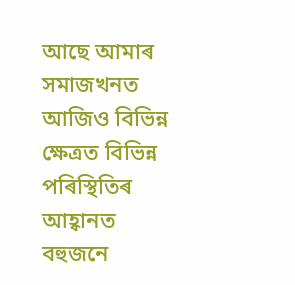আছে আমাৰ সমাজখনত আজিও বিভিন্ন ক্ষেত্ৰত বিভিন্ন পৰিস্থিতিৰ আহ্বানত বহুজনে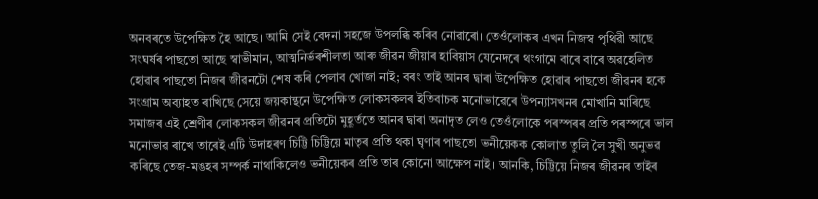অনবৰতে উপেক্ষিত হৈ আছে। আমি সেই বেদনা সহজে উপলব্ধি কৰিব নোৱাৰো। তেওঁলোকৰ এখন নিজস্ব পৃথিৱী আছে সংঘৰ্ষৰ পাছতো আছে স্বাভীমান, আত্মনিৰ্ভৰশীলতা আৰু জীৱন জীয়াৰ হাবিয়াস যেনেদৰে থংগামে বাৰে বাৰে অৱহেলিত হোৱাৰ পাছতো নিজৰ জীৱনটো শেষ কৰি পেলাব খোজা নাই; বৰং তাই আনৰ দ্বাৰা উপেক্ষিত হোৱাৰ পাছতো জীৱনৰ হকে সংগ্ৰাম অব্যাহত ৰাখিছে সেয়ে জয়কান্থনে উপেক্ষিত লোকসকলৰ ইতিবাচক মনোভাৱেৰে উপন্যাসখনৰ মোখানি মাৰিছে সমাজৰ এই শ্ৰেণীৰ লোকসকল জীৱনৰ প্ৰতিটো মুহূৰ্ততে আনৰ দ্বাৰা অনাদৃত লেও তেওঁলোকে পৰস্পৰৰ প্ৰতি পৰস্পৰে ভাল মনোভাৱ ৰাখে তাৰেই এটি উদাহৰণ চিট্টি চিট্টিয়ে মাতৃৰ প্ৰতি থকা ঘৃণাৰ পাছতো ভনীয়েকক কোলাত তুলি লৈ সুখী অনুভৱ কৰিছে তেজ-মঙহৰ সম্পৰ্ক নাথাকিলেও ভনীয়েকৰ প্ৰতি তাৰ কোনো আক্ষেপ নাই। আনকি, চিট্টিয়ে নিজৰ জীৱনৰ তাইৰ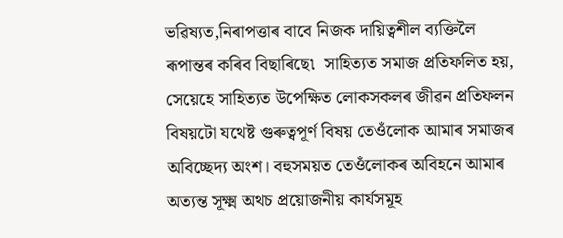ভৱিষ্যত,নিৰাপত্তাৰ বাবে নিজক দায়িত্বশীল ব্যক্তিলৈ ৰূপান্তৰ কৰিব বিছাৰিছে৷  সাহিত্যত সমাজ প্ৰতিফলিত হয়, সেয়েহে সাহিত্যত উপেক্ষিত লোকসকলৰ জীৱন প্ৰতিফলন বিষয়টো যথেষ্ট গুৰুত্বপূৰ্ণ বিষয় তেওঁলোক আমাৰ সমাজৰ অবিচ্ছেদ্য অংশ। বহুসময়ত তেওঁলোকৰ অবিহনে আমাৰ অত্যন্ত সূক্ষ্ম অথচ প্ৰয়োজনীয় কাৰ্যসমূহ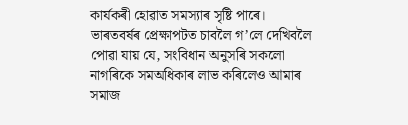কাৰ্যকৰী হোৱাত সমস্যাৰ সৃষ্টি পাৰে। ভাৰতবৰ্ষৰ প্ৰেক্ষাপটত চাবলৈ গ’লে দেখিবলৈ পোৱা যায় যে, সংবিধান অনুসৰি সকলো নাগৰিকে সমঅধিকাৰ লাভ কৰিলেও আমাৰ সমাজ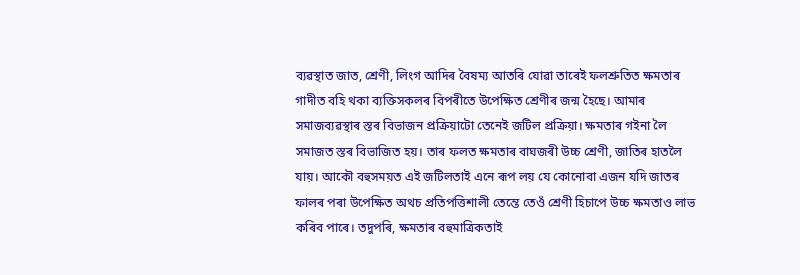ব্যৱস্থাত জাত, শ্ৰেণী, লিংগ আদিৰ বৈষম্য আতৰি যোৱা তাৰেই ফলশ্ৰুতিত ক্ষমতাৰ গাদীত বহি থকা ব্যক্তিসকলৰ বিপৰীতে উপেক্ষিত শ্ৰেণীৰ জন্ম হৈছে। আমাৰ সমাজব্যৱস্থাৰ স্তৰ বিভাজন প্ৰক্ৰিয়াটো তেনেই জটিল প্ৰক্ৰিয়া। ক্ষমতাৰ গইনা লৈ সমাজত স্তৰ বিভাজিত হয়। তাৰ ফলত ক্ষমতাৰ বাঘজৰী উচ্চ শ্ৰেণী, জাতিৰ হাতলৈ যায়। আকৌ বহুসময়ত এই জটিলতাই এনে ৰূপ লয় যে কোনোবা এজন যদি জাতৰ ফালৰ পৰা উপেক্ষিত অথচ প্ৰতিপত্তিশালী তেন্তে তেওঁ শ্ৰেণী হিচাপে উচ্চ ক্ষমতাও লাভ কৰিব পাৰে। তদুপৰি, ক্ষমতাৰ বহুমাত্ৰিকতাই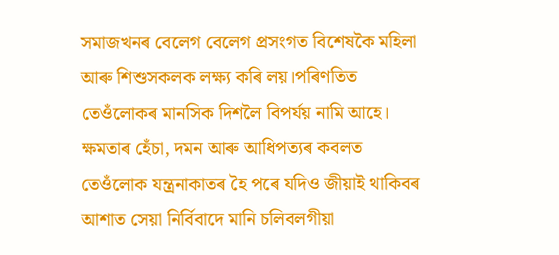সমাজখনৰ বেলেগ বেলেগ প্ৰসংগত বিশেষকৈ মহিলা আৰু শিশুসকলক লক্ষ্য কৰি লয়।পৰিণতিত তেওঁলোকৰ মানসিক দিশলৈ বিপৰ্যয় নামি আহে। ক্ষমতাৰ হেঁচা, দমন আৰু আধিপত্যৰ কবলত তেওঁলোক যন্ত্ৰনাকাতৰ হৈ পৰে যদিও জীয়াই থাকিবৰ আশাত সেয়া নিৰ্বিবাদে মানি চলিবলগীয়া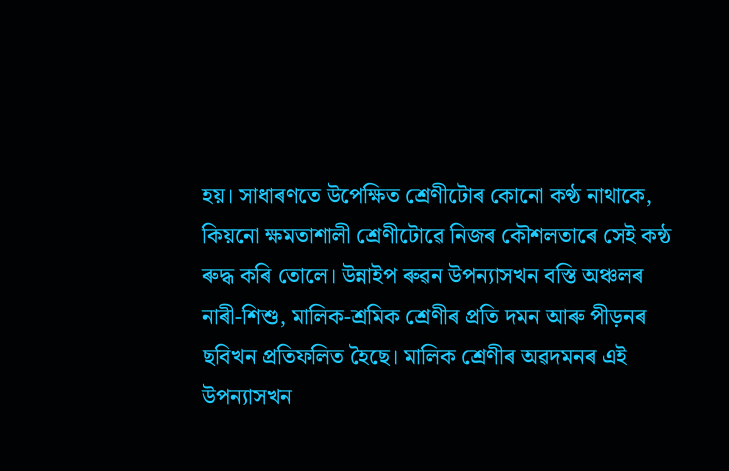হয়। সাধাৰণতে উপেক্ষিত শ্ৰেণীটোৰ কোনো কণ্ঠ নাথাকে, কিয়নো ক্ষমতাশালী শ্ৰেণীটোৱে নিজৰ কৌশলতাৰে সেই কন্ঠ ৰুদ্ধ কৰি তোলে। উন্নাইপ ৰুৱন উপন্যাসখন বস্তি অঞ্চলৰ নাৰী-শিশু, মালিক-শ্ৰমিক শ্ৰেণীৰ প্ৰতি দমন আৰু পীড়নৰ ছবিখন প্ৰতিফলিত হৈছে। মালিক শ্ৰেণীৰ অৱদমনৰ এই উপন্যাসখন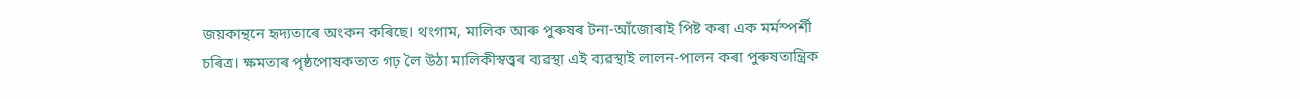জয়কান্থনে হৃদ্যতাৰে অংকন কৰিছে। থংগাম, মালিক আৰু পুৰুষৰ টনা-আঁজোৰাই পিষ্ট কৰা এক মৰ্মস্পৰ্শী চৰিত্ৰ। ক্ষমতাৰ পৃষ্ঠপোষকতাত গঢ় লৈ উঠা মালিকীস্বত্ত্বৰ ব্যৱস্থা এই ব্যৱস্থাই লালন-পালন কৰা পুৰুষতান্ত্ৰিক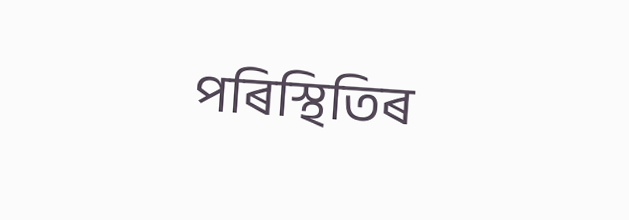পৰিস্থিতিৰ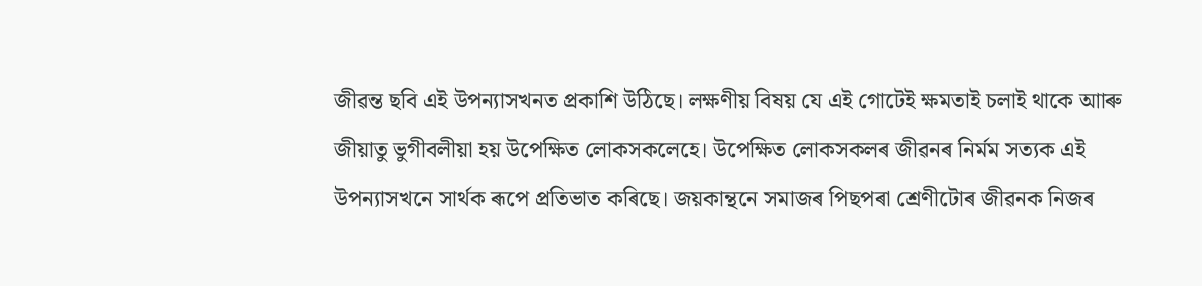জীৱন্ত ছবি এই উপন্যাসখনত প্ৰকাশি উঠিছে। লক্ষণীয় বিষয় যে এই গোটেই ক্ষমতাই চলাই থাকে আাৰু জীয়াতু ভুগীবলীয়া হয় উপেক্ষিত লোকসকলেহে। উপেক্ষিত লোকসকলৰ জীৱনৰ নিৰ্মম সত্যক এই উপন্যাসখনে সাৰ্থক ৰূপে প্ৰতিভাত কৰিছে। জয়কান্থনে সমাজৰ পিছপৰা শ্ৰেণীটোৰ জীৱনক নিজৰ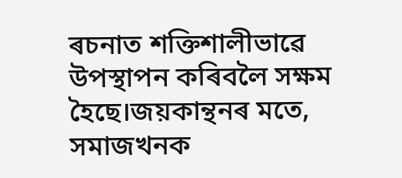ৰচনাত শক্তিশালীভাৱে উপস্থাপন কৰিবলৈ সক্ষম হৈছে।জয়কান্থনৰ মতে, সমাজখনক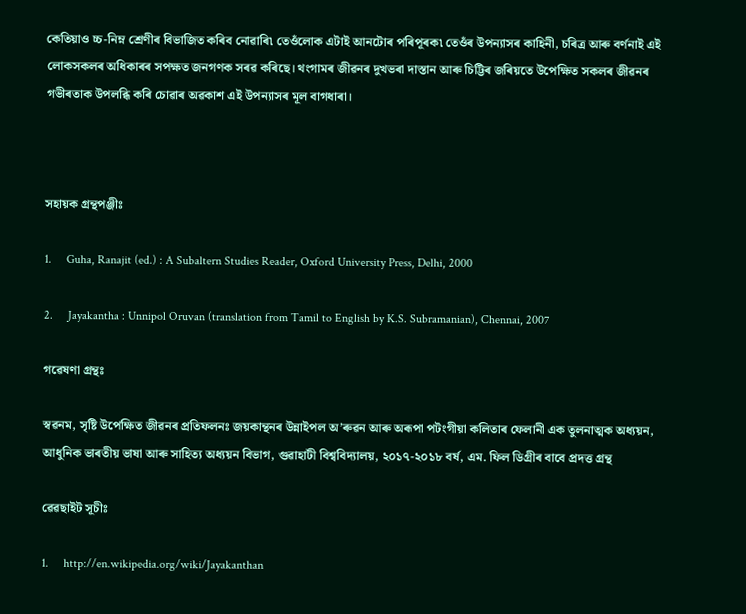কেতিয়াও চ্চ-নিম্ন শ্ৰেণীৰ বিভাজিত কৰিব নোৱাৰি৷ তেওঁলোক এটাই আনটোৰ পৰিপূৰক৷ তেওঁৰ উপন্যাসৰ কাহিনী, চৰিত্ৰ আৰু বৰ্ণনাই এই লোকসকলৰ অধিকাৰৰ সপক্ষত জনগণক সৰৱ কৰিছে। থংগামৰ জীৱনৰ দুখভৰা দাস্তান আৰু চিট্টিৰ জৰিয়তে উপেক্ষিত সকলৰ জীৱনৰ গভীৰতাক উপলব্ধি কৰি চোৱাৰ অৱকাশ এই উপন্যাসৰ মূল বাগধাৰা।



সহায়ক গ্ৰন্থপঞ্জীঃ

1.     Guha, Ranajit (ed.) : A Subaltern Studies Reader, Oxford University Press, Delhi, 2000

2.     Jayakantha : Unnipol Oruvan (translation from Tamil to English by K.S. Subramanian), Chennai, 2007

গৱেষণা গ্ৰন্থঃ

স্বৱনম, সৃষ্টি উপেক্ষিত জীৱনৰ প্ৰতিফলনঃ জয়কান্থনৰ উন্নাইপল অ’ৰুৱন আৰু অৰূপা পটংগীয়া কলিতাৰ ফেলানী এক তুলনাত্মক অধ্যয়ন, আধুনিক ভাৰতীয় ভাষা আৰু সাহিত্য অধ্যয়ন বিভাগ, গুৱাহাটী বিশ্ববিদ্যালয়, ২০১৭-২০১৮ বৰ্ষ, এম. ফিল ডিগ্ৰীৰ বাবে প্ৰদত্ত গ্ৰন্থ

ৱেৱছাইট সূচীঃ

1.     http://en.wikipedia.org/wiki/Jayakanthan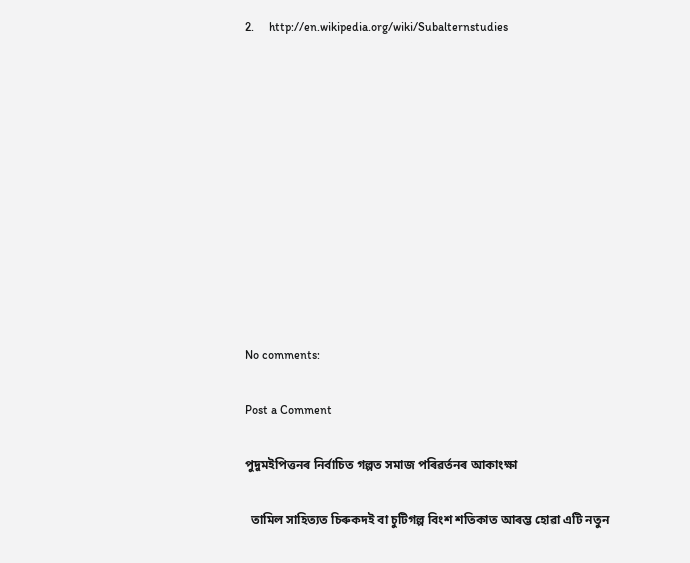2.     http://en.wikipedia.org/wiki/Subalternstudies











No comments:

Post a Comment

পুদুমইপিত্তনৰ নিৰ্বাচিত গল্পত সমাজ পৰিৱৰ্তনৰ আকাংক্ষা

  তামিল সাহিত্যত চিৰুকদই বা চুটিগল্প বিংশ শতিকাত আৰম্ভ হোৱা এটি নতুন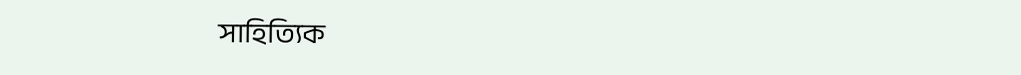সাহিত্যিক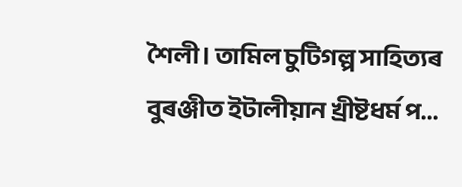শৈলী। তামিল চুটিগল্প সাহিত্যৰ বুৰঞ্জীত ইটালীয়ান খ্ৰীষ্টধৰ্ম প...